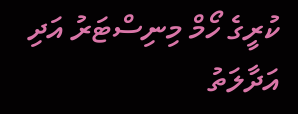ކުރީގެ ހޯމް މިނިސްޓަރު އަދި އަދާލަތު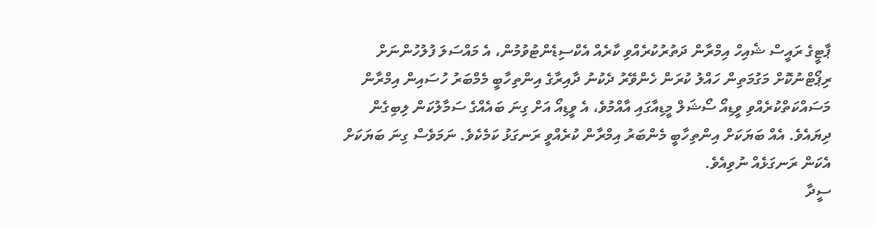ޕާޓީގެ ރައީސް ޝެއިހް އިމްރާން ދަތުރުކުރެއްވި ކާރެއް އެކްސިޑެންޓުވުމުން، އެ މައްސަލަ ފުލުހުންނަށް ރިޕޯޓްނުކޮށް މަގުމަތިން ހައްލު ކުރަން ހެންވޭރު ދެކުނު ދާއިރާގެ އިންތިހާބީ މެމްބަރު ހުސައިން އިމްރާން މަސައްކަތްކުރެއްވި ވީޑިއޯ ސޯޝަލް މީޑިއާގައި އާއްމުވެ، އެ ވީޑިއޯ އަށް ގިނަ ބައެއްގެ ސަމާލުކަން ލިބިގެން ދިޔައެވެ. އެއް ބަޔަކަށް އިންތިހާބީ މެންބަރު އިމްރާން ކުރެއްވީ ރަނގަޅު ކަމެކެވެ. ނަމަވެސް ގިނަ ބަޔަކަށް އެކަން ރަނގަޅެއް ނުވިއެވެ.
ސީދާ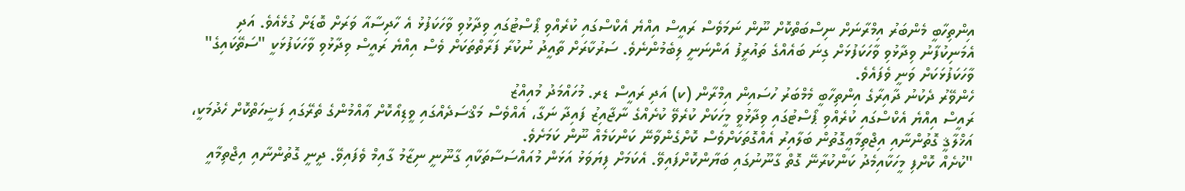އިންތިހާބީ މެންބަރު އިމްރާނަށް ނިސްބަތްކޮށް ނޫން ނަމަވެސް ރައީސް އިއްޔެ އެކްސްގައި ކުރެއްވި ޕޯސްޓުގައި ވިދާޅުވި ވާހަކަފުޅު އެ ހާދިސާއާ ވަރަށް ބޮޑަށް ގުޅެއެވެ. އަދި އެމަނިކުފާނު ވިދާޅުވި ވާހަކަފުޅަށް ގިނަ ބައެއްގެ ތައުރީފު އަންނަނީ ލިބެމުންނެވެ. ސަރުކާރަށް ތާއީދު ނުކުރާ ފަރާތްތަކަށް ވެސް އިއްޔެ ރައީސް ވިދާޅުވި ވާހަކަފުޅަކީ "ސަތޭކައިގެ" ވާހަކަފުޅަކަށް ވަނީ ވެފައެވެ.
ހެންވޭރު ދެކުނު ދާއިރާގެ އިންތިހާބީ މެމްބަރު ހުސައިން އިމްރާން (ކ) އަދި ރައީސް ޑރ. މުހައްމަދު މުއިއްޒު
ރައީސް އިއްޔެ އެކްސްގައި ކުރެއްވި ޕޯސްޓުގައި ވިދާޅުވީ މީހަކަށް ކުރެވޭ ކުށެއްގެ ނާޖާއިޒު ފައިދާ ނަގާ، އެއްވެސް މަޤްސަދެއްގައި ވީޑިއޯކޮށް ޢާއްމުންގެ ތެރޭގައި ފަޟީހަތްކޮށް ހެދުމަކީ، އަޚްލާޤީ ގޮތުންނާއި އިޖްތިމާޢީގޮތުން ބަލާއިރު އެއްގޮތަކަށްވެސް ކޮށްގެންވާނޭ ކަންކަމެއް ނޫން ކަމަށެވެ.
"ކުށެއް ކޮށްފި މީހަކާއިމެދު ކަންކުރާނޭ ގޮތް ގާނޫނުގައި ބަޔާންކޮށްފައިވޭ. އެކަމަށް ފިޔަވަޅު އަޅަން މުއައްސަސާތަކާއި ގާނޫނީ ނިޒާމު ގާއިމް ވެފައިވޭ. ދީނީ ގޮތުންނާއި އިޖްތިމާއީ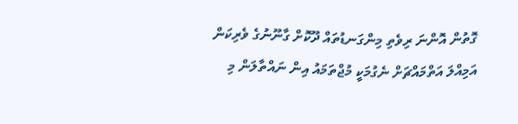ގޮތުން އޮންނަ ރިވެތި މިންގަނޑުތައް ދޫކޮށް ގާނޫނުގެ ވެރިކަން އަމިއްލަ އަތްމައްޗަށް ނެގުމަކީ މުޖްތަމައު އިން ނައްތާލަން މި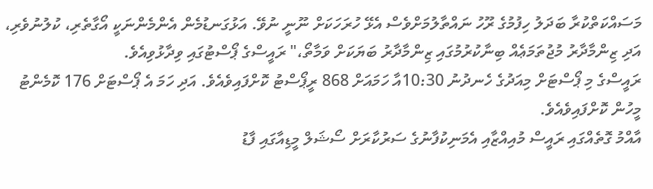މަސައްކަތްކުރާ ބަދަލު ހިފުމުގެ ރޫހު ނައްތާލުމަށްވެސް އެޅޭ ހުރަހަކަށް ނޫނީ ނުވޭ. އަޅުގަނޑުމެން އެންމެންނަކީ އޯގާތެރި، ކުލުނުވެރި، އަދި ޒިންމާދާރު މުޖުތަމަޢެއް ބިނާކުރުމުގައި ޒިންމާދާރު ބަޔަކަށް ވަމާތޯ،" ރައީސްގެ ޕޯސްޓުގައި ވިދާޅުވިއެވެ.
ރައީސްގެ މި ޕޯސްޓަށް މިއަދުގެ ހެނދުނު 10:30އާ ހަމައަށް 868 ރީޕޯސްޓު ކޮށްފައިވެއެވެ. އަދި ހަމަ އެ ޕޯސްޓަށް 176 ކޮމެންޓު މީހުން ކޮށްފައިވެއެވެ.
އާއްމު ގޮތެއްގައި ރައީސް މުއިއްޒާއި އެމަނިކުފާނުގެ ސަރުކާރަށް ސޯޝަލް މީޑިއާގައި ފާޑު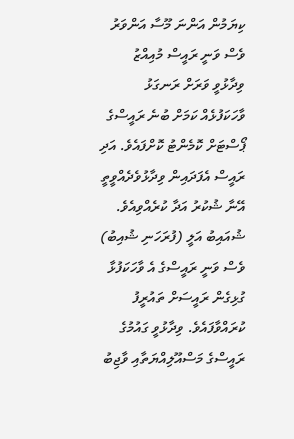ކިޔަމުން އަންނަ މޫސާ އަންވަރު ވެސް ވަނީ ރައީސް މުއިއްޒު ވިދާޅުވީ ވަރަށް ރަނގަޅު ވާހަކަފުޅެއް ކަމަށް ބުނެ ރައީސްގެ ޕޯސްޓަށް ކޮމެންޓު ކޮށްފައެވެ. އަދި ރައީސް އެފަދައިން ވިދާޅުވެދެއްވީތީ އޭނާ ޝުކުރު އަދާ ކުރެއްވިއެވެ.
ޝުއައިބު އަލީ (ފުރަހަނި ޝުއިބު) ވެސް ވަނީ ރައީސްގެ އެ ވާހަކަފުޅާ ގުޅިގެން ރައީސަށް ތައުރީފު ކުރައްވާފައެވެ. ވިދާޅުވީ ގައުމުގެ ރައީސްގެ މަސްއޫލިއްޔަތާއި ވާޖިބު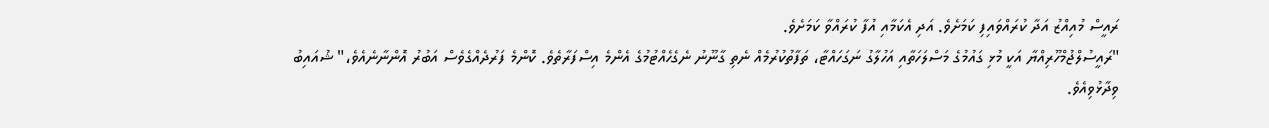ރައީސް މުއިއްޒު އަދާ ކުރައްވައިފި ކަމަށެވެ. އަދި އެކަމާއި އުފާ ކުރައްވާ ކަމަށެވެ.
"ރައީސުލްޖުމްހޫރިއްޔާ އަކީ މުޅި ގައުމުގެ މަސްލަހަތާއި އަހުލާގު ނަގަހައްޓާ، ތަފާތުކުރުމެއް ނެތި ގާނޫނު ނެގެހެއްޓުމުގެ އެންމެ އިސްފަރާތެވެ. ކޮންމެ ފަރުދެއްގެވެސް އަބުރު އޮންނާނެއެވެ،" ޝުއައިބު ވިދާޅުވިއެވެ.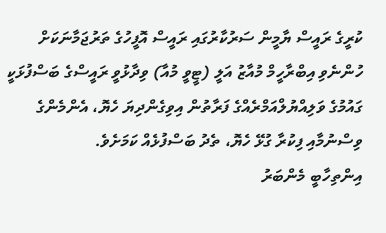ކުރީގެ ރައީސް ޔާމީން ސަރުކާރުގައި ރައީސް އޮފީހުގެ ތަރުޖަމާނަކަށް ހުންނެވި އިބްރާހީމް މުއާޒު އަލީ (ޓީވީ މުއާ) ވިދާޅުވީ ރައީސްގެ ބަސްފުޅަކީ ގައުމުގެ ވަލިއްޔުލްއަމްރެއްގެ ފަރާތުން އިވިގެންދިޔަ ހެޔޮ، އެންމެންގެ ވިސްނުމާއި ފިކުރާ ގުޅޭ ހެޔޮ، ތެދު ބަސްފުޅެއް ކަމަށެވެ.
އިންތިހާބީ މެންބަރު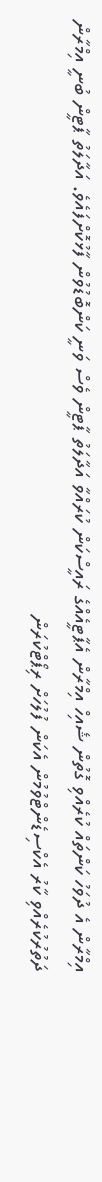އިމްރާން އެ ދުވަހު ކަންތައް ކުރެއްވި ގޮތުން ޝެއިހް އިމްރާން އެޕާޓީއެއްގެ ރައީސްކަން ކުރައްވާ އަދާލަތު ޕާޓީން ވެސް ވަނީ ކަންބޮޑުވުން ފާޅުކޮށްފައެވެ. އަދާލަތު ޕާޓީން ބުނީ އިމްރާން ދަތުރުކުރެއްވި ކާރު އެކްސިޑެންޓްވުމުން އެކަން ފުލުހަށް ރިޕޯޓްކުރަން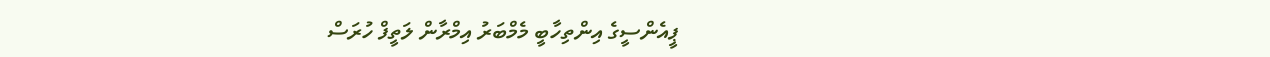ޕީއެންސީގެ އިންތިހާބީ މެމްބަރު އިމްރާން ލަތީފް ހުރަސް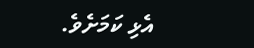އެޅި ކަމަށެވެ.